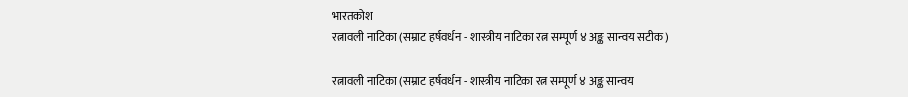भारतकोश
रत्नावली नाटिका (सम्राट हर्षवर्धन - शास्त्रीय नाटिका रत्न सम्पूर्ण ४ अङ्क सान्वय सटीक)

रत्नावली नाटिका (सम्राट हर्षवर्धन - शास्त्रीय नाटिका रत्न सम्पूर्ण ४ अङ्क सान्वय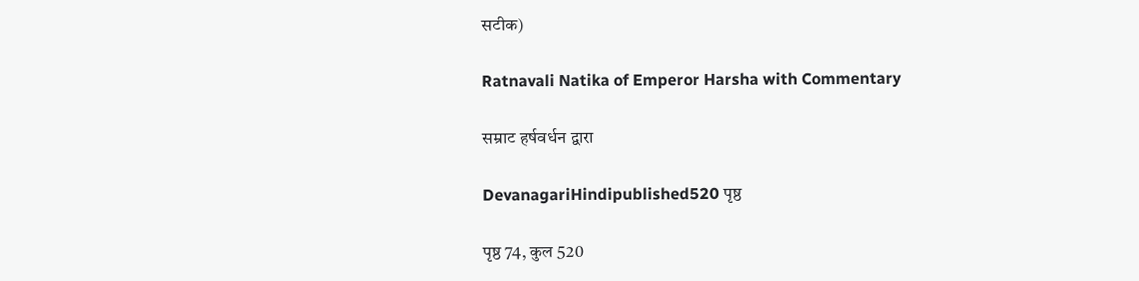सटीक)

Ratnavali Natika of Emperor Harsha with Commentary

सम्राट हर्षवर्धन द्वारा

DevanagariHindipublished520 पृष्ठ

पृष्ठ 74, कुल 520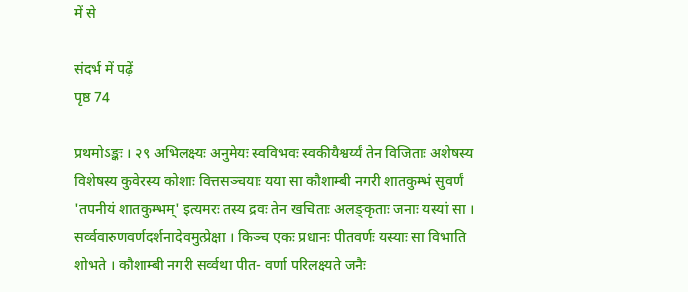में से

संदर्भ में पढ़ें
पृष्ठ 74

प्रथमोऽङ्कः । २९ अभिलक्ष्यः अनुमेयः स्वविभवः स्वकीयैश्वर्य्यं तेन विजिताः अशेषस्य विशेषस्य कुवेरस्य कोशाः वित्तसञ्चयाः यया सा कौशाम्बी नगरी शातकुम्भं सुवर्णं 'तपनीयं शातकुम्भम्' इत्यमरः तस्य द्रवः तेन खचिताः अलङ्कृताः जनाः यस्यां सा । सर्व्ववारुणवर्णदर्शनादेवमुत्प्रेक्षा । किञ्च एकः प्रधानः पीतवर्णः यस्याः सा विभाति शोभते । कौशाम्बी नगरी सर्व्वथा पीत- वर्णा परिलक्ष्यते जनैः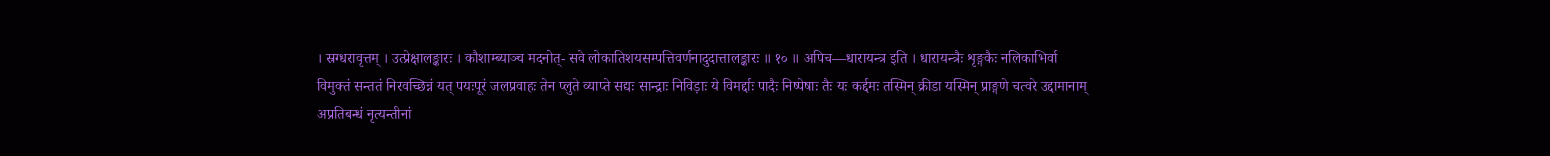। स्रग्धरावृत्तम् । उत्प्रेक्षालङ्कारः । कौशाम्ब्याञ्च मदनोत्- सवे लोकातिशयसम्पत्तिवर्णनादुदात्तालङ्कारः ॥ १० ॥ अपिच—धारायन्त्र इति । धारायन्त्रैः शृङ्गकैः नलिकाभिर्वा विमुक्तं सन्ततं निरवच्छिन्नं यत् पयःपूरं जलप्रवाहः तेन प्लुते व्याप्ते सद्यः सान्द्राः निविड़ाः ये विमर्द्दाः पादैः निष्पेषाः तैः यः कर्द्दमः तस्मिन् क्रीडा यस्मिन् प्राङ्गणे चत्वरे उद्दामानाम् अप्रतिबन्धं नृत्यन्तीनां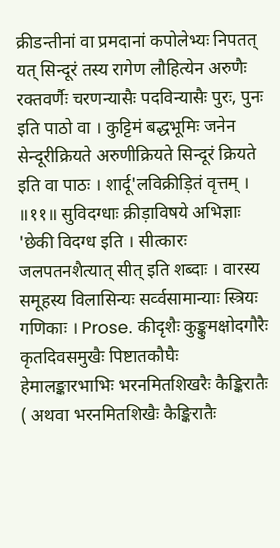क्रीडन्तीनां वा प्रमदानां कपोलेभ्यः निपतत् यत् सिन्दूरं तस्य रागेण लौहित्येन अरुणैः रक्तवर्णैः चरणन्यासैः पदविन्यासैः पुरः, पुनः इति पाठो वा । कुट्टिमं बद्धभूमिः जनेन सेन्दूरीक्रियते अरुणीक्रियते सिन्दूरं क्रियते इति वा पाठः । शार्दू'लविक्रीड़ितं वृत्तम् । ॥११॥ सुविदग्धाः क्रीड़ाविषये अभिज्ञाः 'छेकी विदग्ध इति । सीत्कारः जलपतनशैत्यात् सीत् इति शब्दाः । वारस्य समूहस्य विलासिन्यः सर्व्वसामान्याः स्त्रियः गणिकाः । Prose. कीदृशैः कुङ्कुमक्षोदगौरैः कृतदिवसमुखैः पिष्टातकौघैः हेमालङ्कारभाभिः भरनमितशिखरैः कैङ्किरातैः ( अथवा भरनमितशिखैः कैङ्किरातैः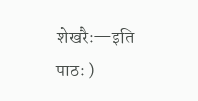शेखरैः—इति पाठः )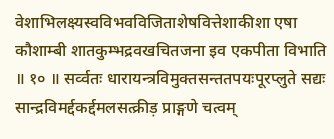वेशाभिलक्ष्यस्वविभवविजिताशेषवित्तेशाकीशा एषा कौशाम्बी शातकुम्भद्रवखचितजना इव एकपीता विभाति ॥ १० ॥ सर्व्वतः धारायन्त्रविमुक्तसन्ततपयःपूरप्लुते सद्यः सान्द्रविमर्द्दकर्द्दमलसत्क्रीड़ प्राङ्गणे चत्वम्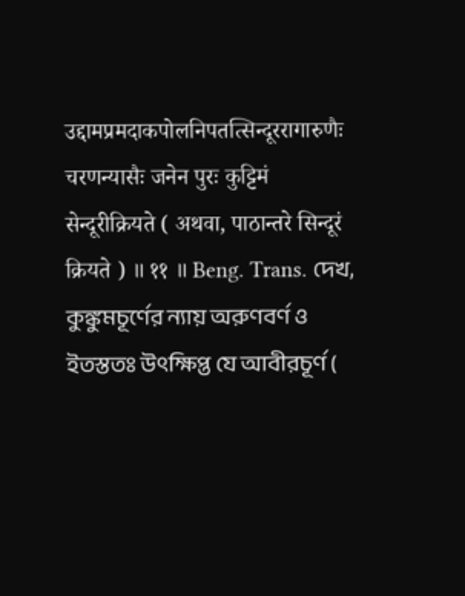उद्दामप्रमदाकपोलनिपतत्सिन्दूररागारुणैः चरणन्यासैः जनेन पुरः कुट्टिमं सेन्दूरीक्रियते ( अथवा, पाठान्तरे सिन्दूरं क्रियते ) ॥ ११ ॥ Beng. Trans. দেখ, কুঙ্কুমচূর্ণের ন্যায় অরুণবর্ণ ও ইতস্ততঃ উৎক্ষিপ্ত যে আবীরচূর্ণ (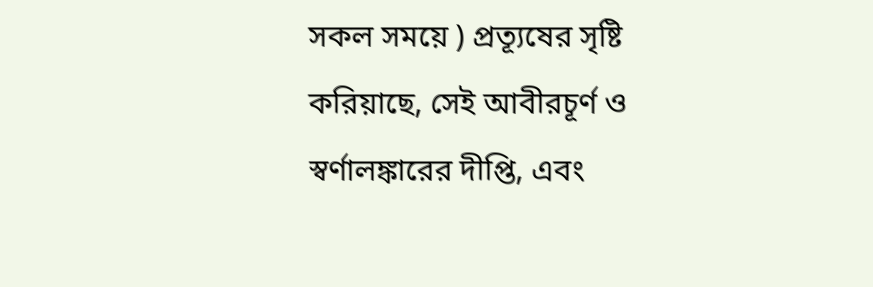সকল সময়ে ) প্রত্যূষের সৃষ্টি করিয়াছে, সেই আবীরচূর্ণ ও স্বর্ণালঙ্কারের দীপ্তি, এবং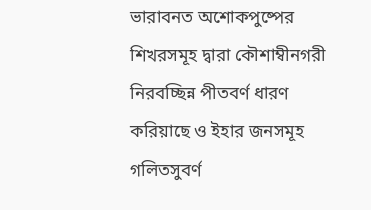ভারাবনত অশোকপুষ্পের শিখরসমূহ দ্বারা কৌশাম্বীনগরী নিরবচ্ছিন্ন পীতবর্ণ ধারণ করিয়াছে ও ইহার জনসমূহ গলিতসুবর্ণ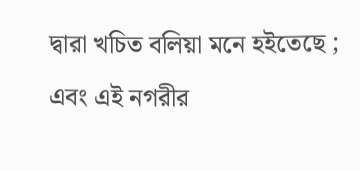দ্বারা খচিত বলিয়া মনে হইতেছে ; এবং এই নগরীর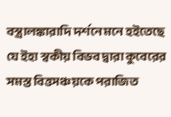বস্ত্রালঙ্কারাদি দর্শনে মনে হইতেছে যে ইহা স্বকীয় বিভব দ্বারা কুবেরের সমস্ত বিত্তসঞ্চয়কে পরাজিত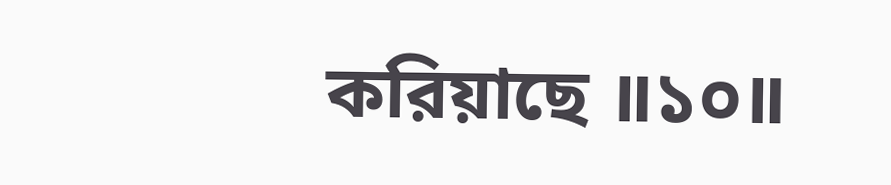করিয়াছে ॥১০॥